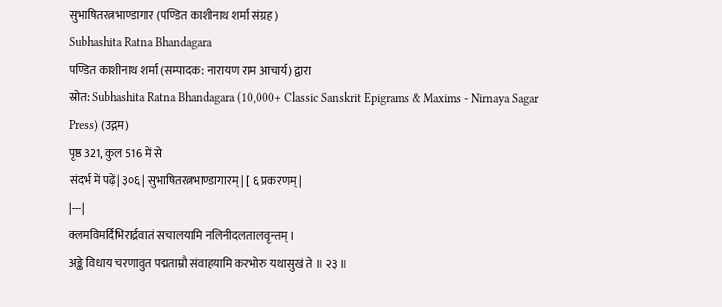सुभाषितरत्नभाण्डागार (पण्डित काशीनाथ शर्मा संग्रह)
Subhashita Ratna Bhandagara
पण्डित काशीनाथ शर्मा (सम्पादक: नारायण राम आचार्य) द्वारा
स्रोत: Subhashita Ratna Bhandagara (10,000+ Classic Sanskrit Epigrams & Maxims - Nirnaya Sagar Press) (उद्गम)
पृष्ठ 321, कुल 516 में से
संदर्भ में पढ़ें| ३०६ | सुभाषितरत्नभाण्डागारम् | [ ६ प्रकरणम् |
|---|
क्लमविमर्दिभिरार्द्रवातं सचालयामि नलिनीदलतालवृन्तम् ।
अङ्के विधाय चरणावुत पद्मताम्रौ संवाहयामि करभोरु यथासुखं ते ॥ २३ ॥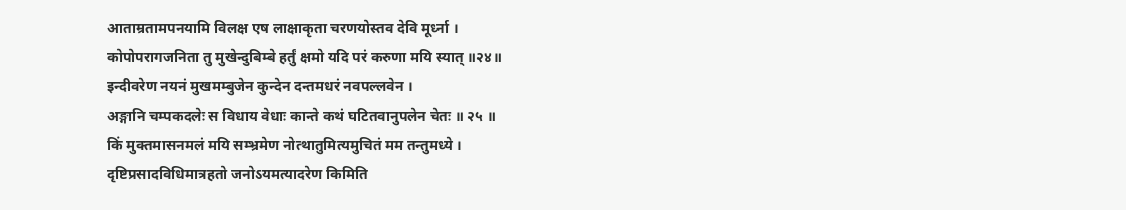आताम्रतामपनयामि विलक्ष एष लाक्षाकृता चरणयोस्तव देवि मूर्ध्ना ।
कोपोपरागजनिता तु मुखेन्दुबिम्बे हर्तुं क्षमो यदि परं करुणा मयि स्यात् ॥२४॥
इन्दीवरेण नयनं मुखमम्बुजेन कुन्देन दन्तमधरं नवपल्लवेन ।
अङ्गानि चम्पकदलेः स विधाय वेधाः कान्ते कथं घटितवानुपलेन चेतः ॥ २५ ॥
किं मुक्तमासनमलं मयि सम्भ्रमेण नोत्थातुमित्यमुचितं मम तन्तुमध्ये ।
दृष्टिप्रसादविधिमात्रहतो जनोऽयमत्यादरेण किमिति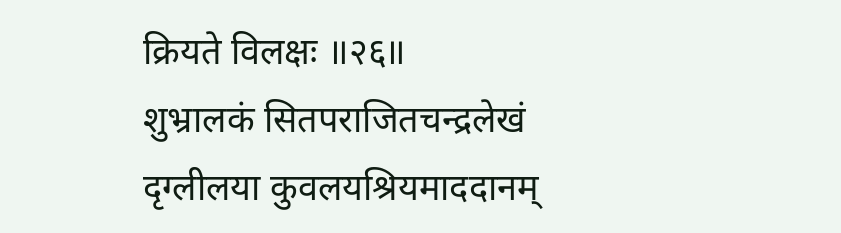क्रियते विलक्षः ॥२६॥
शुभ्रालकं सितपराजितचन्द्रलेखं दृग्लीलया कुवलयश्रियमाददानम्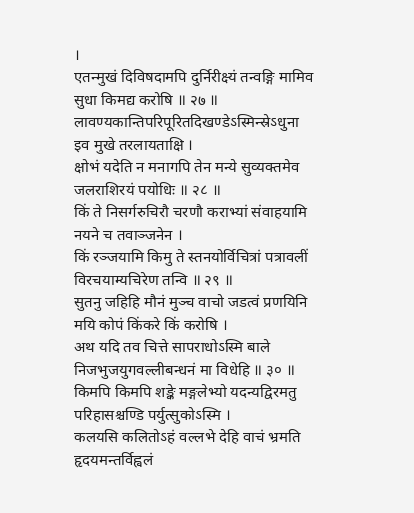।
एतन्मुखं दिविषदामपि दुर्निरीक्ष्यं तन्वङ्गि मामिव सुधा किमद्य करोषि ॥ २७ ॥
लावण्यकान्तिपरिपूरितदिखण्डेऽस्मिन्स्रेऽधुना इव मुखे तरलायताक्षि ।
क्षोभं यदेति न मनागपि तेन मन्ये सुव्यक्तमेव जलराशिरयं पयोधिः ॥ २८ ॥
किं ते निसर्गरुचिरौ चरणौ कराभ्यां संवाहयामि नयने च तवाञ्जनेन ।
किं रञ्जयामि किमु ते स्तनयोर्विचित्रां पत्रावलीं विरचयाम्यचिरेण तन्वि ॥ २९ ॥
सुतनु जहिहि मौनं मुञ्च वाचो जडत्वं प्रणयिनि मयि कोपं किंकरे किं करोषि ।
अथ यदि तव चित्ते सापराधोऽस्मि बाले निजभुजयुगवल्लीबन्धनं मा विधेहि ॥ ३० ॥
किमपि किमपि शङ्के मङ्गलेभ्यो यदन्यद्विरमतु परिहासश्चण्डि पर्युत्सुकोऽस्मि ।
कलयसि कलितोऽहं वल्लभे देहि वाचं भ्रमति हृदयमन्तर्विह्वलं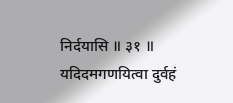निर्दयासि ॥ ३१ ॥
यदिदमगणयित्वा दुर्वहं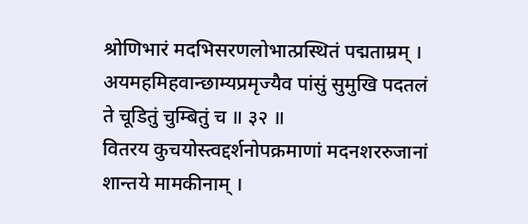श्रोणिभारं मदभिसरणलोभात्प्रस्थितं पद्मताम्रम् ।
अयमहमिहवान्छाम्यप्रमृज्यैव पांसुं सुमुखि पदतलं ते चूडितुं चुम्बितुं च ॥ ३२ ॥
वितरय कुचयोस्त्वद्दर्शनोपक्रमाणां मदनशररुजानां शान्तये मामकीनाम् ।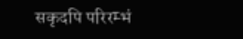सकृदपि परिरम्भं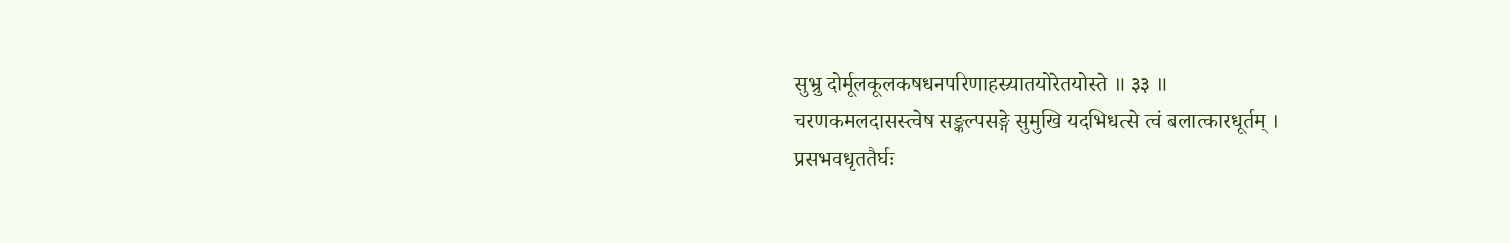सुभ्रु दोर्मूलकूलकषधनपरिणाहस्र्यातयोरेतयोस्ते ॥ ३३ ॥
चरणकमलदासस्त्वेष सङ्कल्पसङ्गे सुमुखि यदभिधत्से त्वं बलात्कारधूर्तम् ।
प्रसभवधृततैर्घः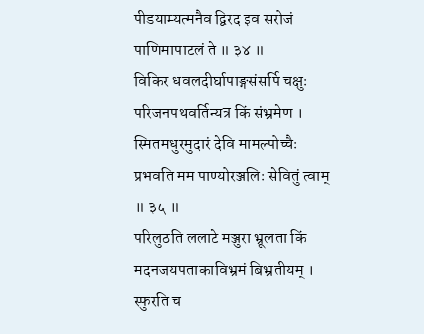पीडयाम्यत्मनैव द्विरद इव सरोजं पाणिमापाटलं ते ॥ ३४ ॥
विकिर धवलदीर्घापाङ्गसंसर्पि चक्षुः परिजनपथवर्तिन्यत्र किं संभ्रमेण ।
स्मितमधुरमुदारं देवि मामल्पोच्चैः प्रभवति मम पाण्योरञ्जलिः सेवितुं त्वाम् ॥ ३५ ॥
परिलुठति ललाटे मञ्जुरा भ्रूलता किं मदनजयपताकाविभ्रमं बिभ्रतीयम् ।
स्फुरति च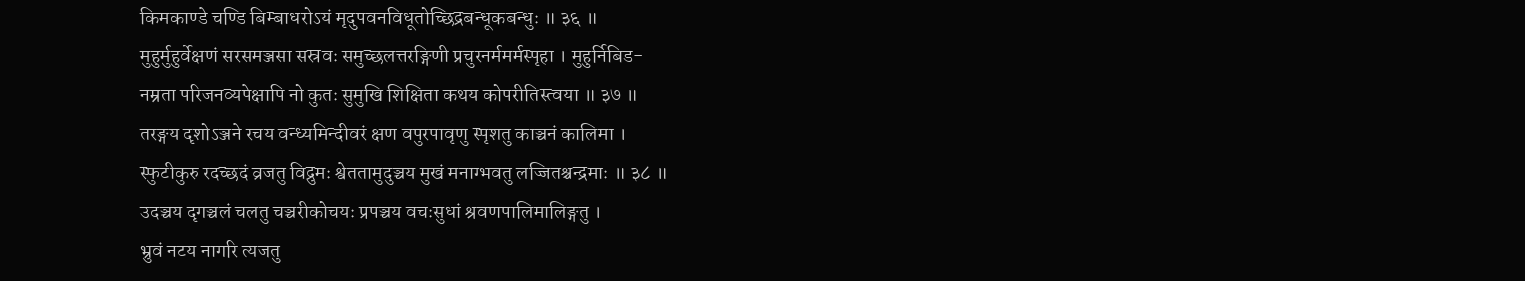किमकाण्डे चण्डि बिम्बाधरोऽयं मृदुपवनविधूतोच्छिद्रबन्धूकबन्धुः ॥ ३६ ॥
मुहुर्मुहुर्वेक्षणं सरसमञ्जसा सस्रवः समुच्छलत्तरङ्गिणी प्रचुरनर्ममर्मस्पृहा । मुहुर्निबिड-
नम्रता परिजनव्यपेक्षापि नो कुतः सुमुखि शिक्षिता कथय कोपरीतिस्त्वया ॥ ३७ ॥
तरङ्गय दृशोऽञ्जने रचय वन्ध्यमिन्दीवरं क्षण वपुरपावृणु स्पृशतु काञ्चनं कालिमा ।
स्फुटीकुरु रदच्छदं व्रजतु विद्रुमः श्वेततामुदुञ्चय मुखं मनाग्भवतु लज्जितश्चन्द्रमाः ॥ ३८ ॥
उदञ्चय दृगञ्चलं चलतु चञ्चरीकोचयः प्रपञ्चय वचःसुधां श्रवणपालिमालिङ्गतु ।
भ्रुवं नटय नागरि त्यजतु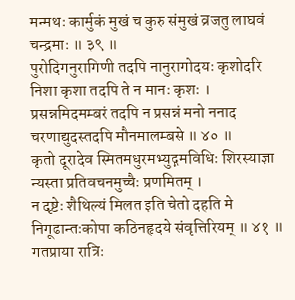मन्मथः कार्मुकं मुखं च कुरु संमुखं व्रजतु लाघवं चन्द्रमाः ॥ ३९ ॥
पुरोदिगनुरागिणी तदपि नानुरागोदयः कृशोदरि निशा कृशा तदपि ते न मानः कृशः ।
प्रसन्नमिदमम्बरं तदपि न प्रसन्नं मनो ननाद चरणाद्युदस्तदपि मौनमालम्बसे ॥ ४० ॥
कृतो दूरादेव स्मितमधुरमभ्युद्गमविधिः शिरस्याज्ञा न्यस्ता प्रतिवचनमुच्चैः प्रणमितम् ।
न दृष्टेः शैथिल्यं मिलत इति चेतो दहति मे निगूढान्तःकोपा कठिनहृदये संवृत्तिरियम् ॥ ४१ ॥
गतप्राया रात्रिः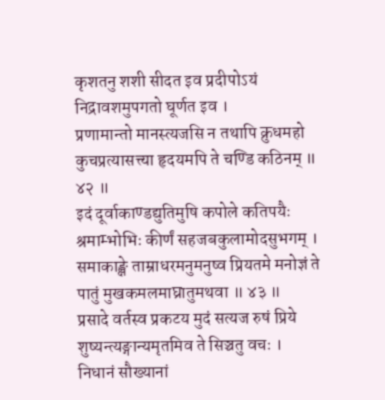कृशतनु शशी सीदत इव प्रदीपोऽयं निद्रावशमुपगतो घूर्णत इव ।
प्रणामान्तो मानस्त्यजसि न तथापि क्रुधमहो कुचप्रत्यासत्त्या हृदयमपि ते चण्डि कठिनम् ॥ ४२ ॥
इदं दूर्वाकाण्डद्युतिमुषि कपोले कतिपयैः श्रमाम्भोभिः कीर्णं सहजबकुलामोदसुभगम् ।
समाकाङ्क्षे ताम्राधरमनुमनुष्व प्रियतमे मनोज्ञं ते पातुं मुखकमलमाघ्रातुमथवा ॥ ४३ ॥
प्रसादे वर्तस्व प्रकटय मुदं सत्यज रुषं प्रिये शुष्यन्त्यङ्गान्यमृतमिव ते सिञ्चतु वचः ।
निधानं सौख्यानां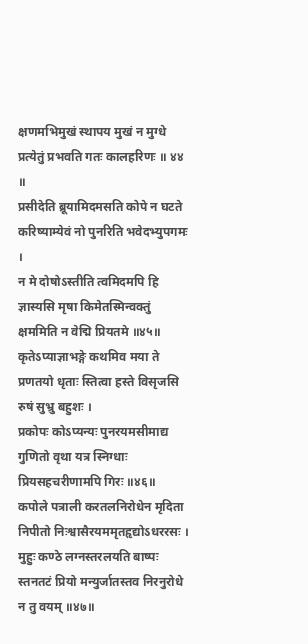क्षणमभिमुखं स्थापय मुखं न मुग्धे प्रत्येतुं प्रभवति गतः कालहरिणः ॥ ४४ ॥
प्रसीदेति ब्रूयामिदमसति कोपे न घटते करिष्याम्येवं नो पुनरिति भवेदभ्युपगमः ।
न मे दोषोऽस्तीति त्वमिदमपि हि ज्ञास्यसि मृषा किमेतस्मिन्वक्तुं क्षममिति न वेद्मि प्रियतमे ॥४५॥
कृतेऽप्याज्ञाभङ्गे कथमिव मया ते प्रणतयो धृताः स्तित्वा हस्ते विसृजसि रुषं सुभ्रु बहुशः ।
प्रकोपः कोऽप्यन्यः पुनरयमसीमाद्य गुणितो वृथा यत्र स्निग्धाः प्रियसहचरीणामपि गिरः ॥४६॥
कपोले पत्राली करतलनिरोधेन मृदिता निपीतो निःश्वासैरयममृतहृद्योऽधररसः ।
मुहुः कण्ठे लग्नस्तरलयति बाष्पः स्तनतटं प्रियो मन्युर्जातस्तव निरनुरोधे न तु वयम् ॥४७॥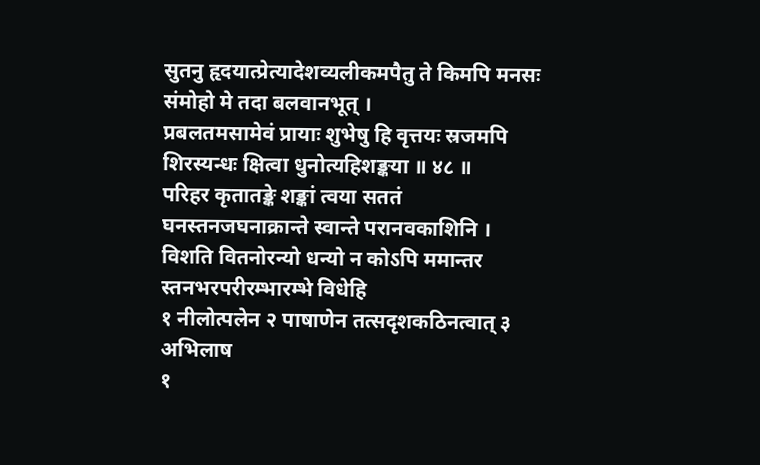सुतनु हृदयात्प्रेत्यादेशव्यलीकमपैतु ते किमपि मनसः संमोहो मे तदा बलवानभूत् ।
प्रबलतमसामेवं प्रायाः शुभेषु हि वृत्तयः स्रजमपि शिरस्यन्धः क्षित्वा धुनोत्यहिशङ्कया ॥ ४८ ॥
परिहर कृतातङ्के शङ्कां त्वया सततं घनस्तनजघनाक्रान्ते स्वान्ते परानवकाशिनि ।
विशति वितनोरन्यो धन्यो न कोऽपि ममान्तर स्तनभरपरीरम्भारम्भे विधेहि
१ नीलोत्पलेन २ पाषाणेन तत्सदृशकठिनत्वात् ३ अभिलाष
१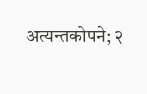अत्यन्तकोपने; २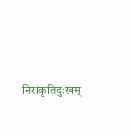निराकृतिदुःखम्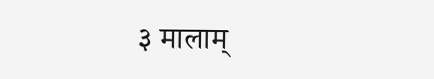३ मालाम्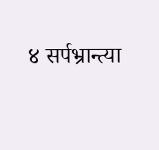४ सर्पभ्रान्त्या